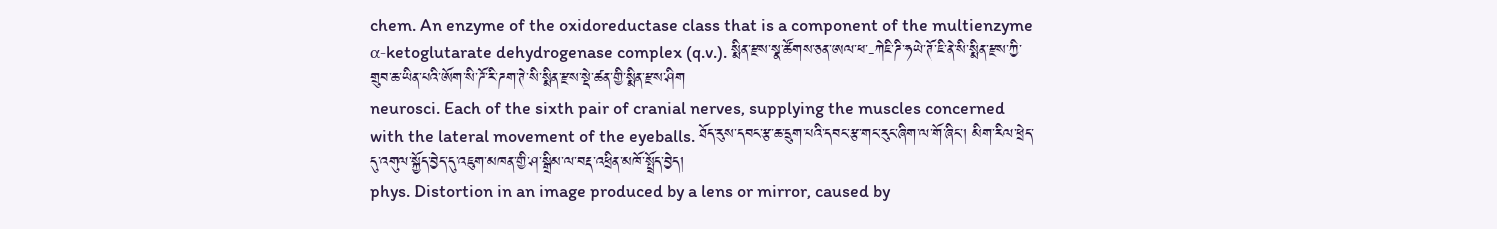chem. An enzyme of the oxidoreductase class that is a component of the multienzyme α-ketoglutarate dehydrogenase complex (q.v.). སྨིན་རྫས་སྣ་ཚོགས་ཅན་ཨལ་ཕ་-ཀེཇི་ཌི་ཧཡེ་ཊོ་ཇི་ནེ་སི་སྨིན་རྫས་ཀྱི་གྲུབ་ཆ་ཡིན་པའི་ཨོག་སི་ཌོ་རི་ཌག་ཊེ་སི་སྨིན་རྫས་སྡེ་ཚན་གྱི་སྨིན་རྫས་ཤིག
neurosci. Each of the sixth pair of cranial nerves, supplying the muscles concerned with the lateral movement of the eyeballs. ཐོད་རུས་དབང་རྩ་ཆ་དྲུག་པའི་དབང་རྩ་གང་རུང་ཞིག་ལ་གོ་ཞིང་། མིག་རིལ་ཕྲེད་དུ་འགུལ་སྐྱོད་བྱེད་དུ་འཇུག་མཁན་གྱི་ཤ་སྒྲིམ་ལ་བརྡ་འཕྲིན་མཁོ་སྤྲོད་བྱེད།
phys. Distortion in an image produced by a lens or mirror, caused by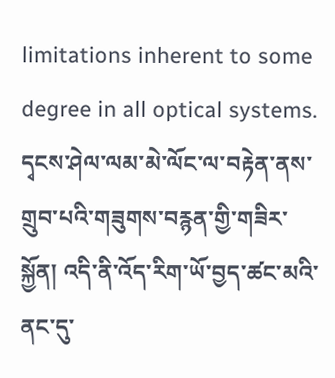limitations inherent to some degree in all optical systems. དྭངས་ཤེལ་ལམ་མེ་ལོང་ལ་བརྟེན་ནས་གྲུབ་པའི་གཟུགས་བརྙན་གྱི་གཟིར་སྐྱོན། འདི་ནི་འོད་རིག་ཡོ་བྱད་ཚང་མའི་ནང་དུ་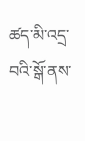ཚད་མི་འདྲ་བའི་སྒོ་ནས་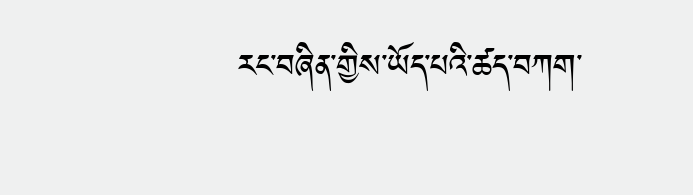རང་བཞིན་གྱིས་ཡོད་པའི་ཚད་བཀག་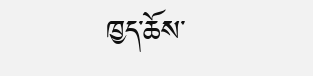ཁྱད་ཆོས་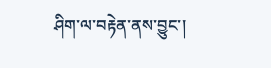ཤིག་ལ་བརྟེན་ནས་བྱུང་།